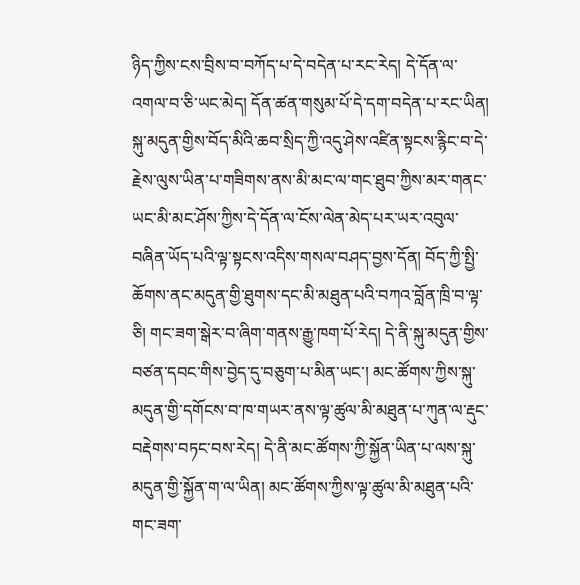ཉིད་ཀྱིས་ངས་བྲིས་བ་བཀོད་པ་དེ་བདེན་པ་རང་རེད། དེ་དོན་ལ་འགལ་བ་ཅི་ཡང་མེད། དོན་ཚན་གསུམ་པོ་དེ་དག་བདེན་པ་རང་ཡིན། སྐུ་མདུན་གྱིས་བོད་མིའི་ཆབ་སྲིད་ཀྱི་འདུ་ཤེས་འཛིན་སྟངས་རྙིང་བ་དེ་རྗེས་ལུས་ཡིན་པ་གཟིགས་ནས་མི་མང་ལ་གང་ཐུབ་ཀྱིས་མར་གནང་ཡང་མི་མང་ཤོས་ཀྱིས་དེ་དོན་ལ་ངོས་ལེན་མེད་པར་ཡར་འབུལ་བཞིན་ཡོད་པའི་ལྟ་སྟངས་འདིས་གསལ་བཤད་བྱས་དོན། བོད་ཀྱི་སྤྱི་ཆོགས་ནང་མདུན་གྱི་ཐུགས་དང་མི་མཐུན་པའི་བཀའ་བློན་ཁྲི་བ་ལྟ་ཅི། གང་ཟག་སྒེར་བ་ཞིག་གནས་རྒྱུ་ཁག་པོ་རེད། དེ་ནི་སྐུ་མདུན་གྱིས་བཙན་དབང་གིས་བྱེད་དུ་བཅུག་པ་མིན་ཡང་། མང་ཚོགས་ཀྱིས་སྐུ་མདུན་གྱི་དགོངས་བ་ཁ་གཡར་ནས་ལྟ་ཚུལ་མི་མཐུན་པ་ཀུན་ལ་རྡུང་བརྡེགས་བཏང་བས་རེད། དེ་ནི་མང་ཚོགས་ཀྱི་སྐྱོན་ཡིན་པ་ལས་སྐུ་མདུན་གྱི་སྐྱོན་ག་ལ་ཡིན། མང་ཚོགས་ཀྱིས་ལྟ་ཚུལ་མི་མཐུན་པའི་གང་ཟག་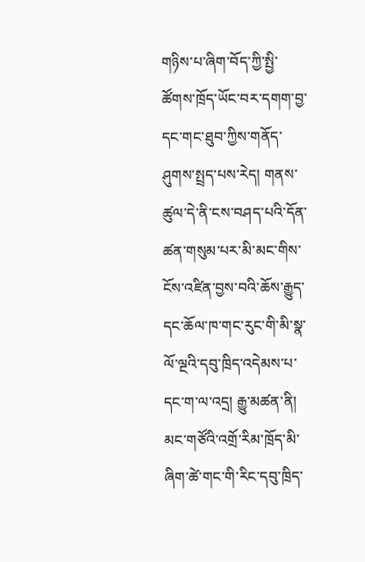གཉིས་པ་ཞིག་བོད་ཀྱི་སྤྱི་ཚོགས་ཁྲོད་ཡོང་བར་དགག་བྱ་དང་གང་ཐུབ་ཀྱིས་གནོད་ཤུགས་སྤྲད་པས་རེད། གནས་ཚུལ་དེ་ནི་ངས་བཤད་པའི་དོན་ཚན་གསུམ་པར་མི་མང་གིས་ངོས་འཛིན་བྱས་བའི་ཆོས་རྒྱུད་དང་ཆོལ་ཁ་གང་རུང་གི་མི་སྣ་ལོ་ལྔའི་དབུ་ཁྲིད་འདེམས་པ་དང་ག་ལ་འདྲ། རྒྱུ་མཚན་ནི། མང་གཙོའི་འགྲོ་རིམ་ཁྲོད་མི་ཞིག་ཚེ་གང་གི་རིང་དབུ་ཁྲིད་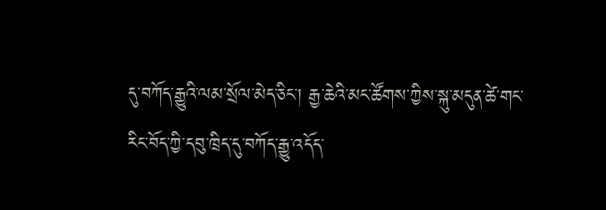དུ་བཀོད་རྒྱུའི་ལམ་སྲོལ་མེད་ཅིང་། རྒྱ་ཆེའི་མང་ཚོགས་ཀྱིས་སྐུ་མདུན་ཚེ་གང་རིང་བོད་ཀྱི་དབུ་ཁྲིད་དུ་བཀོད་རྒྱུ་འདོད་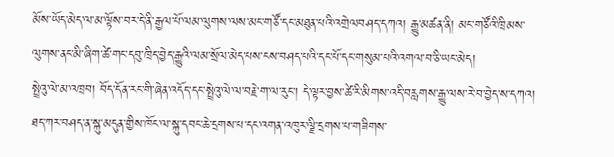མོས་ཡོད་མེད་ལ་མ་ལྟོས་བར་དེ་ནི་རྒྱལ་པོ་ལམ་ལུགས་ལས་མང་གཙོ་དང་མཐུན་པའི་འགྲེལབཤད་དཀའ། རྒྱུ་མཚན་ནི། མང་གཙོའི་ཁྲིམས་ལུགས་ནང་མི་ཞིག་ཚེ་གང་དབུ་ཁྲིད་བྱེད་རྒྱུའི་ལམ་སྲོལ་མེད་པས་ངས་བཤད་པའི་དང་པོ་དང་གསུམ་པའི་འགལ་བ་ཅི་ཡང་མེད།
སྤྲེའུ་ལེ་མ་འཁྲབ། བོད་དོན་རང་གི་ཞེན་འདོད་དང་སྤྲེའུ་ལེ་ལ་བརྗེ་ག་ལ་རུང་། དེ་ལྟར་བྱས་ཚེ་རི་མིགས་འདི་བརླགས་རྒྱུ་ལས་རེ་བ་བྱེད་ས་དཀའ། ཐད་ཀར་བཤད་ན་སྐུ་མདུན་གྱིས་ཁོང་ལ་སྐུ་དབང་ཆེ་དྲགས་པ་དང་འགན་འཁུར་ལྗི་དྲགས་པ་གཟིགས་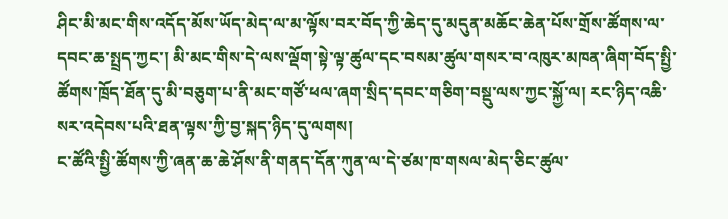ཤིང་མི་མང་གིས་འདོད་མོས་ཡོད་མེད་ལ་མ་ལྟོས་བར་བོད་ཀྱི་ཆེད་དུ་མདུན་མཆོང་ཆེན་པོས་གྲོས་ཚོགས་ལ་དབང་ཆ་སྤྲད་ཀྱང་། མི་མང་གིས་དེ་ལས་ལྡོག་སྟེ་ལྟ་ཚུལ་དང་བསམ་ཚུལ་གསར་བ་འཁུར་མཁན་ཞིག་བོད་སྤྱི་ཚོགས་ཁྲོད་ཐོན་དུ་མི་བཅུག་པ་ནི་མང་གཙོ་ཕལ་ཞག་སྲིད་དབང་གཅིག་བསྡུ་ལས་ཀྱང་སྐྱོ་ལ། རང་ཉིད་འཆི་སར་འདེབས་པའི་ཐན་ལྟས་ཀྱི་བྱ་སྐད་ཉིད་དུ་ལགས།
ང་ཚོའི་སྤྱི་ཚོགས་ཀྱི་ཞན་ཆ་ཆེ་ཤོས་ནི་གནད་དོན་ཀུན་ལ་དེ་ཙམ་ཁ་གསལ་མེད་ཅིང་ཚུལ་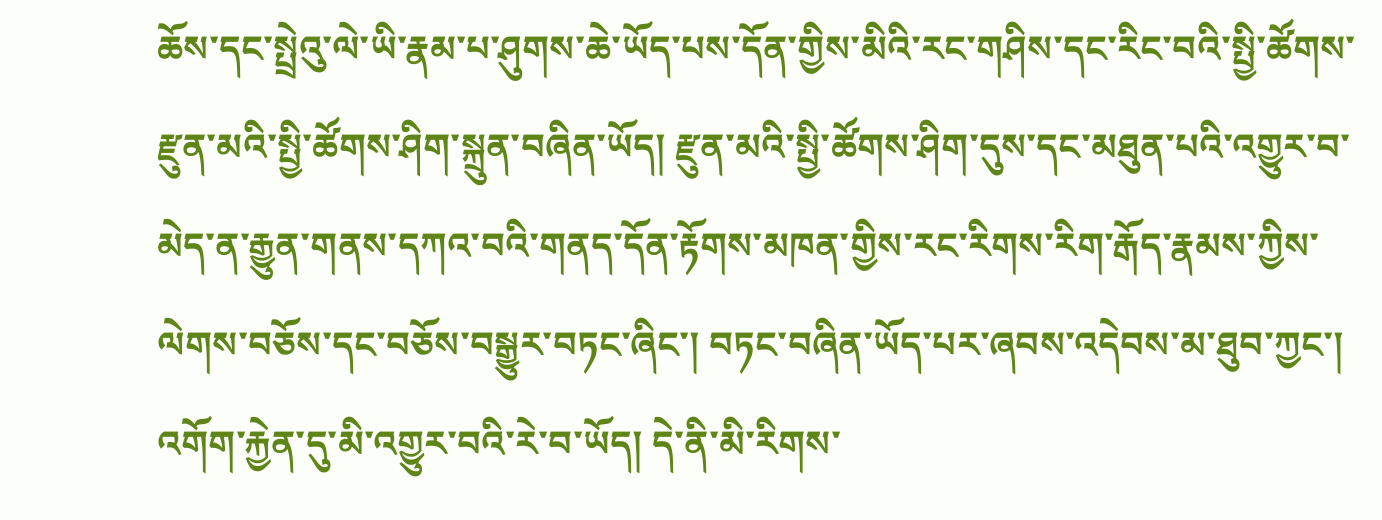ཆོས་དང་སྤྲེའུ་ལེ་ཡི་རྣམ་པ་ཤུགས་ཆེ་ཡོད་པས་དོན་གྱིས་མིའི་རང་གཤིས་དང་རིང་བའི་སྤྱི་ཚོགས་རྫུན་མའི་སྤྱི་ཚོགས་ཤིག་སྐྲུན་བཞིན་ཡོད། རྫུན་མའི་སྤྱི་ཚོགས་ཤིག་དུས་དང་མཐུན་པའི་འགྱུར་བ་མེད་ན་རྒྱུན་གནས་དཀའ་བའི་གནད་དོན་རྟོགས་མཁན་གྱིས་རང་རིགས་རིག་རྒོད་རྣམས་ཀྱིས་ལེགས་བཅོས་དང་བཅོས་བསྒྱུར་བཏང་ཞིང་། བཏང་བཞིན་ཡོད་པར་ཞབས་འདེབས་མ་ཐུབ་ཀྱང་། འགོག་རྐྱེན་དུ་མི་འགྱུར་བའི་རེ་བ་ཡོད། དེ་ནི་མི་རིགས་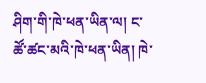ཤིག་གི་ཁེ་ཕན་ཡིན་ལ། ང་ཚོ་ཚང་མའི་ཁེ་ཕན་ཡིན། ཁེ་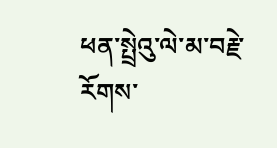ཕན་སྤྲེའུ་ལེ་མ་བརྗེ་རོགས་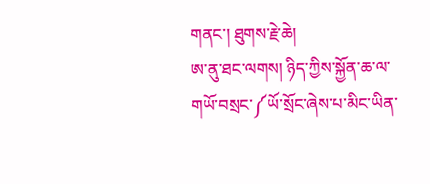གནང་། ཐུགས་རྗེ་ཆེ།
ཨ་ནུ་ཐང་ལགས། ཉིད་ཀྱིས་སྐྱོན་ཆ་ལ་གཡོ་བསྲང་༼ཡོ་སྲོང་ཞེས་པ་མིང་ཡིན་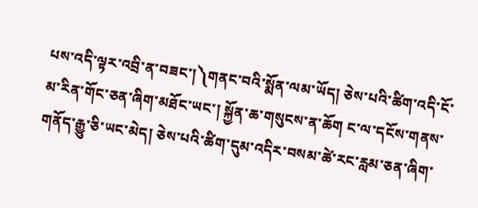པས་འདི་ལྟར་འབྲི་ན་བཟང་།༽གནང་བའི་སྨོན་ལམ་ཡོད། ཅེས་པའི་ཚིག་འདི་ངོ་མ་རིན་གོང་ཅན་ཞིག་མཐོང་ཡང་། སྐྱོན་ཆ་གསུངས་ན་ཆོག ང་ལ་དངོས་གནས་གནོད་རྒྱུ་ཅི་ཡང་མེད། ཅེས་པའི་ཚིག་དུམ་འདིར་བསམ་ཚེ་རང་རླམ་ཅན་ཞིག་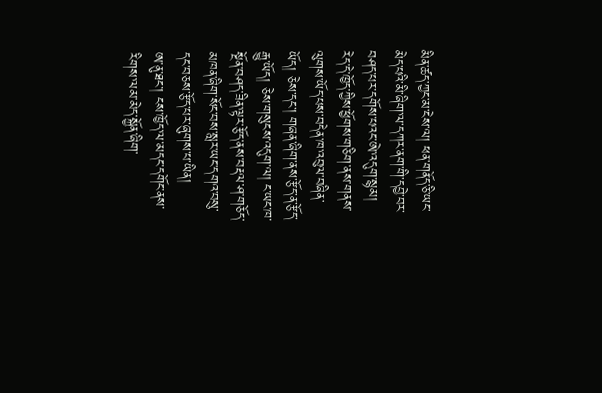མིན་ཚད་ཀྱང་མ་ངེས་ལ། ཕན་གནོད་ཅི་ཡང་མེད་པའི་མི་ཞིག་ལ་དཀར་ནག་གི་དབྱེ་བར་བཤད་པར་དགོས་པའང་ཨེ་འདུག་སྙམ།
རེད་དེ་ཁྱོད་ཀྱིས་ཕྱོགས་གཅིག་ནས་གནས་ལུགས་ཡོད་པས་བདེན་ཁ་འབུལ་བཞིན་ཡོད། ཅེས་དང་། གཞན་ཞིག་ནས་རྩོད་ན་རྩོད་རྒྱུ་ཡོད། ཅེས་གསུངས་འདུག་ལ། ང་ཡང་ཁ་སྔོན་བཤད་ཟིན་ལྟར་རྩོད་ནས་བརྡལ་ཤ་གཅོད་མཁན་ཞིག་སོང་བས་སླར་ཡང་དགའ་བསུ་དང་བཅས་རྩོད་པར་ཞུགས་པ་ཡིན།
ཨ་ནུ་ཐང་། ངས་ཁྱོད་ལ་མདང་དགོང་ནས་རིགས་ལམ་མེད་སྐྱོན་ཞིག་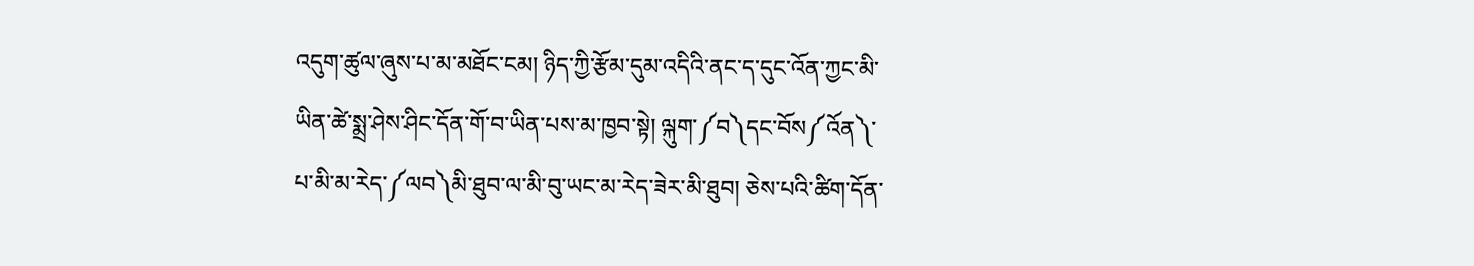འདུག་ཚུལ་ཞུས་པ་མ་མཐོང་ངམ། ཉིད་ཀྱི་རྩོམ་དུམ་འདིའི་ནང་ད་དུང་འོན་ཀྱང་མི་ཡིན་ཚེ་སྨྲ་ཤེས་ཤིང་དོན་གོ་བ་ཡིན་པས་མ་ཁྱབ་སྟེ། ལྐུག་༼བ༽དང་བོས༼འོན༽་པ་མི་མ་རེད་༼ལབ༽མི་ཐུབ་ལ་མི་བུ་ཡང་མ་རེད་ཟེར་མི་ཐུབ། ཅེས་པའི་ཚིག་དོན་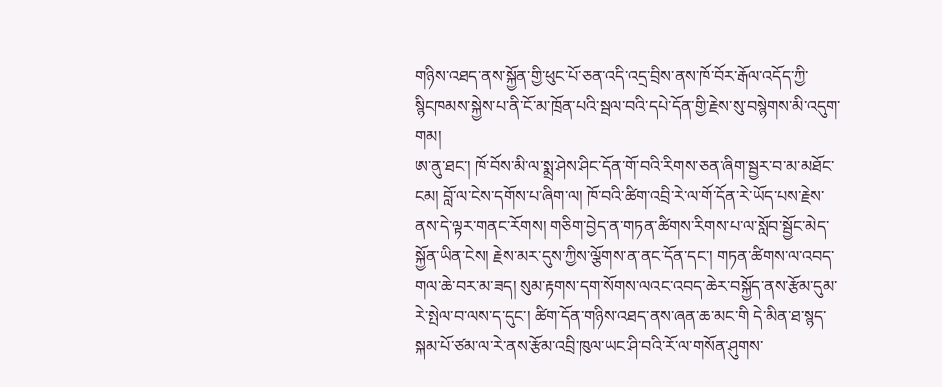གཉིས་འཐད་ནས་སྐྱོན་གྱི་ཕུང་པོ་ཅན་འདི་འདྲ་བྲིས་ནས་ཁོ་བོར་རྒོལ་འདོད་ཀྱི་སྙིངཁམས་སྐྱེས་པ་ནི་ངོ་མ་ཁྲོན་པའི་སྦལ་བའི་དཔེ་དོན་གྱི་རྗེས་སུ་བསྙེགས་མི་འདུག་གམ།
ཨ་ནུ་ཐང་། ཁོ་བོས་མི་ལ་སྨྲ་ཤེས་ཤིང་དོན་གོ་བའི་རིགས་ཅན་ཞིག་སྦྱར་བ་མ་མཐོང་ངམ། བློ་ལ་ངེས་དགོས་པ་ཞིག་ལ། ཁོ་བའི་ཚིག་འབྲི་རེ་ལ་གོ་དོན་རེ་ཡོད་པས་རྗེས་ནས་དེ་ལྟར་གནང་རོགས། གཅིག་བྱེད་ན་གཏན་ཚིགས་རིགས་པ་ལ་སློབ་སྦྱོང་མེད་སྐྱོན་ཡིན་ངེས། རྗེས་མར་དུས་ཀྱིས་ལྕོགས་ན་ནང་དོན་དང་། གཏན་ཚིགས་ལ་འབད་གལ་ཆེ་བར་མ་ཟད། སུམ་རྟགས་དག་སོགས་ལའང་འབད་ཆེར་བསྐྱོད་ནས་རྩོམ་དུམ་རེ་སྤེལ་བ་ལས་ད་དུང་། ཚིག་དོན་གཉིས་འཐད་ནས་ཞན་ཆ་མང་གི དེ་མིན་ཐ་སྙད་སྐམ་པོ་ཙམ་ལ་རེ་ནས་རྩོམ་འབྲི་ཁུལ་ཡང་ཤི་བའི་རོ་ལ་གསོན་ཤུགས་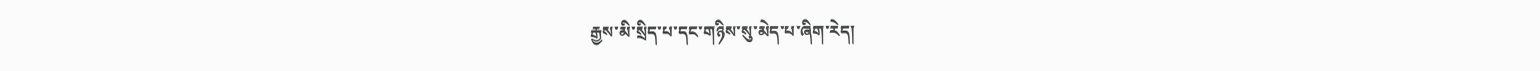རྒྱས་མི་སྲིད་པ་དང་གཉིས་སུ་མེད་པ་ཞིག་རེད།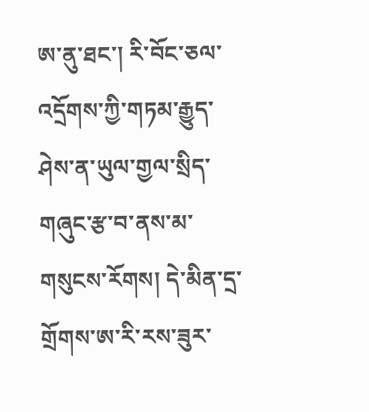ཨ་ནུ་ཐང་། རི་བོང་ཅལ་འདྲོགས་ཀྱི་གཏམ་རྒྱུད་ཤེས་ན་ཡུལ་གྱལ་སྲིད་གཞུང་རྩ་བ་ནས་མ་གསུངས་རོགས། དེ་མིན་དྲ་གྲོགས་ཨ་རི་རས་ཟུར་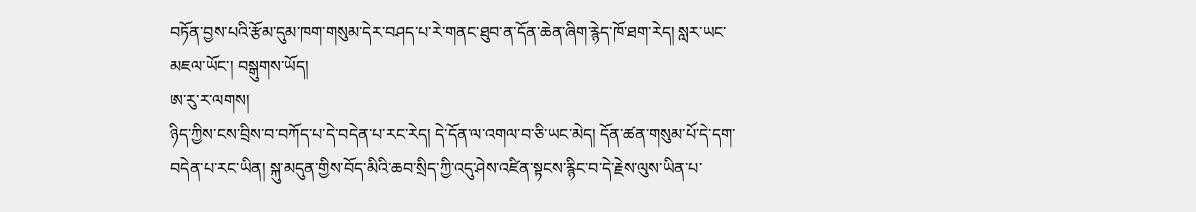བཏོན་བྱས་པའི་རྩོམ་དུམ་ཁག་གསུམ་དེར་བཤད་པ་རེ་གནང་ཐུབ་ན་དོན་ཆེན་ཞིག་རྙེད་ཁོ་ཐག་རེད། སླར་ཡང་མཇལ་ཡོང་། བསྒུགས་ཡོད།
ཨ་རུ་ར་ལགས།
ཉིད་ཀྱིས་ངས་བྲིས་བ་བཀོད་པ་དེ་བདེན་པ་རང་རེད། དེ་དོན་ལ་འགལ་བ་ཅི་ཡང་མེད། དོན་ཚན་གསུམ་པོ་དེ་དག་བདེན་པ་རང་ཡིན། སྐུ་མདུན་གྱིས་བོད་མིའི་ཆབ་སྲིད་ཀྱི་འདུ་ཤེས་འཛིན་སྟངས་རྙིང་བ་དེ་རྗེས་ལུས་ཡིན་པ་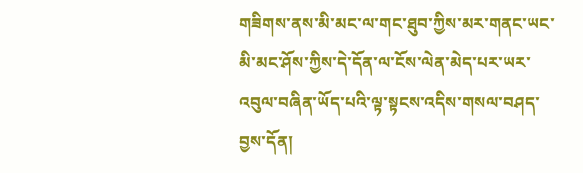གཟིགས་ནས་མི་མང་ལ་གང་ཐུབ་ཀྱིས་མར་གནང་ཡང་མི་མང་ཤོས་ཀྱིས་དེ་དོན་ལ་ངོས་ལེན་མེད་པར་ཡར་འབུལ་བཞིན་ཡོད་པའི་ལྟ་སྟངས་འདིས་གསལ་བཤད་བྱས་དོན།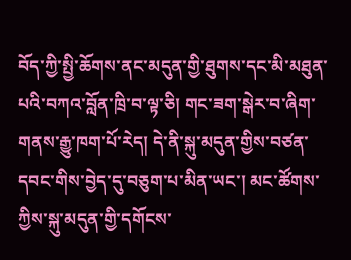བོད་ཀྱི་སྤྱི་ཆོགས་ནང་མདུན་གྱི་ཐུགས་དང་མི་མཐུན་པའི་བཀའ་བློན་ཁྲི་བ་ལྟ་ཅི། གང་ཟག་སྒེར་བ་ཞིག་གནས་རྒྱུ་ཁག་པོ་རེད། དེ་ནི་སྐུ་མདུན་གྱིས་བཙན་དབང་གིས་བྱེད་དུ་བཅུག་པ་མིན་ཡང་། མང་ཚོགས་ཀྱིས་སྐུ་མདུན་གྱི་དགོངས་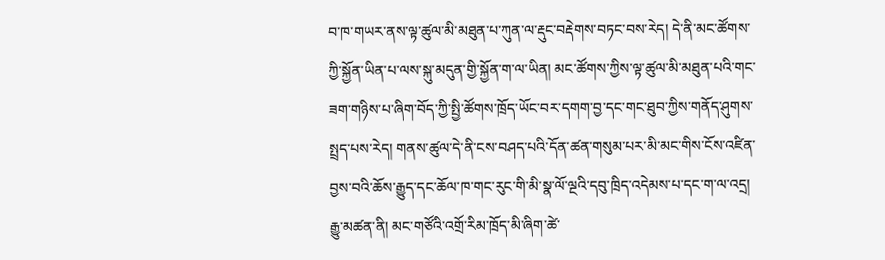བ་ཁ་གཡར་ནས་ལྟ་ཚུལ་མི་མཐུན་པ་ཀུན་ལ་རྡུང་བརྡེགས་བཏང་བས་རེད། དེ་ནི་མང་ཚོགས་ཀྱི་སྐྱོན་ཡིན་པ་ལས་སྐུ་མདུན་གྱི་སྐྱོན་ག་ལ་ཡིན། མང་ཚོགས་ཀྱིས་ལྟ་ཚུལ་མི་མཐུན་པའི་གང་ཟག་གཉིས་པ་ཞིག་བོད་ཀྱི་སྤྱི་ཚོགས་ཁྲོད་ཡོང་བར་དགག་བྱ་དང་གང་ཐུབ་ཀྱིས་གནོད་ཤུགས་སྤྲད་པས་རེད། གནས་ཚུལ་དེ་ནི་ངས་བཤད་པའི་དོན་ཚན་གསུམ་པར་མི་མང་གིས་ངོས་འཛིན་བྱས་བའི་ཆོས་རྒྱུད་དང་ཆོལ་ཁ་གང་རུང་གི་མི་སྣ་ལོ་ལྔའི་དབུ་ཁྲིད་འདེམས་པ་དང་ག་ལ་འདྲ། རྒྱུ་མཚན་ནི། མང་གཙོའི་འགྲོ་རིམ་ཁྲོད་མི་ཞིག་ཚེ་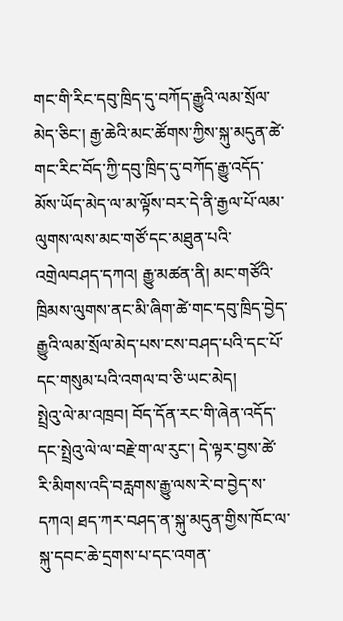གང་གི་རིང་དབུ་ཁྲིད་དུ་བཀོད་རྒྱུའི་ལམ་སྲོལ་མེད་ཅིང་། རྒྱ་ཆེའི་མང་ཚོགས་ཀྱིས་སྐུ་མདུན་ཚེ་གང་རིང་བོད་ཀྱི་དབུ་ཁྲིད་དུ་བཀོད་རྒྱུ་འདོད་མོས་ཡོད་མེད་ལ་མ་ལྟོས་བར་དེ་ནི་རྒྱལ་པོ་ལམ་ལུགས་ལས་མང་གཙོ་དང་མཐུན་པའི་འགྲེལབཤད་དཀའ། རྒྱུ་མཚན་ནི། མང་གཙོའི་ཁྲིམས་ལུགས་ནང་མི་ཞིག་ཚེ་གང་དབུ་ཁྲིད་བྱེད་རྒྱུའི་ལམ་སྲོལ་མེད་པས་ངས་བཤད་པའི་དང་པོ་དང་གསུམ་པའི་འགལ་བ་ཅི་ཡང་མེད།
སྤྲེའུ་ལེ་མ་འཁྲབ། བོད་དོན་རང་གི་ཞེན་འདོད་དང་སྤྲེའུ་ལེ་ལ་བརྗེ་ག་ལ་རུང་། དེ་ལྟར་བྱས་ཚེ་རི་མིགས་འདི་བརླགས་རྒྱུ་ལས་རེ་བ་བྱེད་ས་དཀའ། ཐད་ཀར་བཤད་ན་སྐུ་མདུན་གྱིས་ཁོང་ལ་སྐུ་དབང་ཆེ་དྲགས་པ་དང་འགན་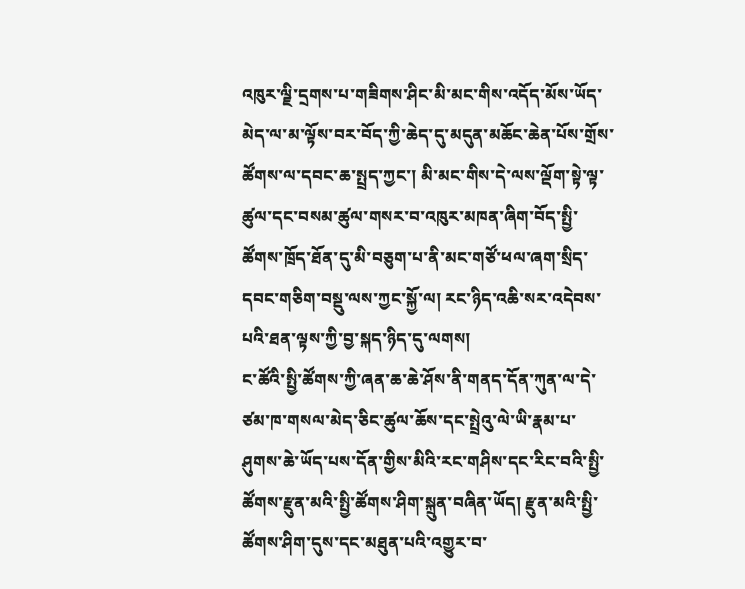འཁུར་ལྗི་དྲགས་པ་གཟིགས་ཤིང་མི་མང་གིས་འདོད་མོས་ཡོད་མེད་ལ་མ་ལྟོས་བར་བོད་ཀྱི་ཆེད་དུ་མདུན་མཆོང་ཆེན་པོས་གྲོས་ཚོགས་ལ་དབང་ཆ་སྤྲད་ཀྱང་། མི་མང་གིས་དེ་ལས་ལྡོག་སྟེ་ལྟ་ཚུལ་དང་བསམ་ཚུལ་གསར་བ་འཁུར་མཁན་ཞིག་བོད་སྤྱི་ཚོགས་ཁྲོད་ཐོན་དུ་མི་བཅུག་པ་ནི་མང་གཙོ་ཕལ་ཞག་སྲིད་དབང་གཅིག་བསྡུ་ལས་ཀྱང་སྐྱོ་ལ། རང་ཉིད་འཆི་སར་འདེབས་པའི་ཐན་ལྟས་ཀྱི་བྱ་སྐད་ཉིད་དུ་ལགས།
ང་ཚོའི་སྤྱི་ཚོགས་ཀྱི་ཞན་ཆ་ཆེ་ཤོས་ནི་གནད་དོན་ཀུན་ལ་དེ་ཙམ་ཁ་གསལ་མེད་ཅིང་ཚུལ་ཆོས་དང་སྤྲེའུ་ལེ་ཡི་རྣམ་པ་ཤུགས་ཆེ་ཡོད་པས་དོན་གྱིས་མིའི་རང་གཤིས་དང་རིང་བའི་སྤྱི་ཚོགས་རྫུན་མའི་སྤྱི་ཚོགས་ཤིག་སྐྲུན་བཞིན་ཡོད། རྫུན་མའི་སྤྱི་ཚོགས་ཤིག་དུས་དང་མཐུན་པའི་འགྱུར་བ་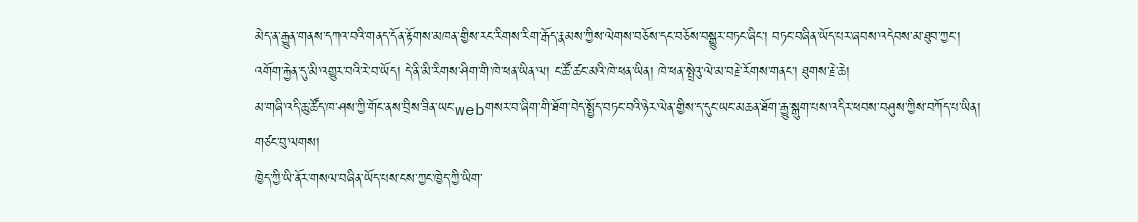མེད་ན་རྒྱུན་གནས་དཀའ་བའི་གནད་དོན་རྟོགས་མཁན་གྱིས་རང་རིགས་རིག་རྒོད་རྣམས་ཀྱིས་ལེགས་བཅོས་དང་བཅོས་བསྒྱུར་བཏང་ཞིང་། བཏང་བཞིན་ཡོད་པར་ཞབས་འདེབས་མ་ཐུབ་ཀྱང་། འགོག་རྐྱེན་དུ་མི་འགྱུར་བའི་རེ་བ་ཡོད། དེ་ནི་མི་རིགས་ཤིག་གི་ཁེ་ཕན་ཡིན་ལ། ང་ཚོ་ཚང་མའི་ཁེ་ཕན་ཡིན། ཁེ་ཕན་སྤྲེའུ་ལེ་མ་བརྗེ་རོགས་གནང་། ཐུགས་རྗེ་ཆེ།
མ་གཞི་འདི་ཆུ་ཚོད་ཁ་ཤས་ཀྱི་གོང་ནས་བྲིས་ཟིན་ཡང་webགསར་བ་ཞིག་གི་ཐོག་བེད་སྤྱོད་བཏང་བའི་ཉེར་ལེན་གྱིས་ད་དུང་ཡང་མཆན་ཐོག་རྒྱུ་སྒུག་པས་འདིར་ཕབས་བཤུས་ཀྱིས་བཀོད་པ་ཡིན།
གཙང་བུ་ལགས།
ཁྱེད་ཀྱི་ཡི་ནོར་གསལ་བཞིན་ཡོད་པས་ངས་ཀྱང་ཁྱེད་ཀྱི་ཡིག་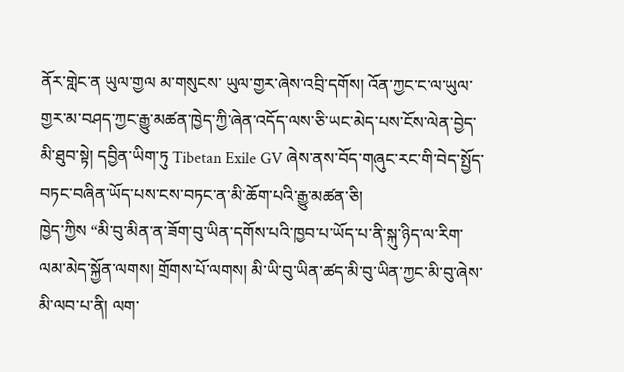ནོར་གླེང་ན ཡུལ་གྱལ མ་གསུངས་ ཡུལ་གྱར་ཞེས་འབྲི་དགོས། འོན་ཀྱང་ང་ལ་ཡུལ་གྱར་མ་བཤད་ཀྱང་རྒྱུ་མཚན་ཁྱེད་ཀྱི་ཞེན་འདོད་ལས་ཅི་ཡང་མེད་པས་ངོས་ལེན་བྱེད་མི་ཐུབ་སྟེ། དབྱིན་ཡིག་ཏུ Tibetan Exile GV ཞེས་ནས་བོད་གཞུང་རང་གི་བེད་སྤྱོད་བཏང་བཞིན་ཡོད་པས་ངས་བཏང་ན་མི་ཆོག་པའི་རྒྱུ་མཚན་ཅི།
ཁྱེད་ཀྱིས “མི་བུ་མིན་ན་ཟོག་བུ་ཡིན་དགོས་པའི་ཁྱབ་པ་ཡོད་པ་ནི་སྐུ་ཉིད་ལ་རིག་ལམ་མེད་སྐྱོན་ལགས། གྲོགས་པོ་ལགས། མི་ཡི་བུ་ཡིན་ཚད་མི་བུ་ཡིན་ཀྱང་མི་བུ་ཞེས་མི་ལབ་པ་ནི། ལག་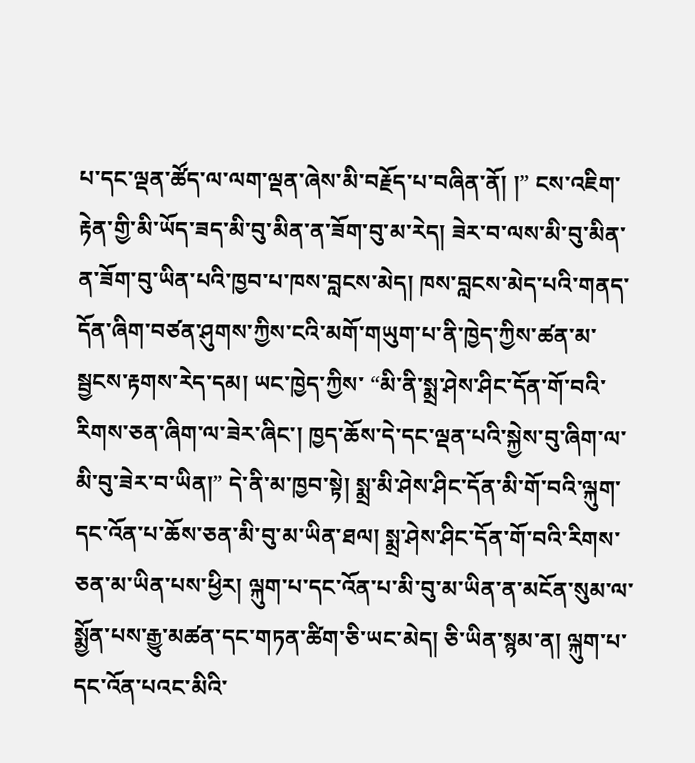པ་དང་ལྡན་ཚོད་ལ་ལག་ལྡན་ཞེས་མི་བརྗོད་པ་བཞིན་ནོ། །” ངས་འཇིག་རྟེན་གྱི་མི་ཡོད་ཟད་མི་བུ་མིན་ན་ཟོག་བུ་མ་རེད། ཟེར་བ་ལས་མི་བུ་མིན་ན་ཟོག་བུ་ཡིན་པའི་ཁྱབ་པ་ཁས་བླངས་མེད། ཁས་བླངས་མེད་པའི་གནད་དོན་ཞིག་བཙན་ཤུགས་ཀྱིས་ངའི་མགོ་གཡུག་པ་ནི་ཁྱེད་ཀྱིས་ཚན་མ་སྦྱངས་རྟགས་རེད་དམ། ཡང་ཁྱེད་ཀྱིས་ “མི་ནི་སྨྲ་ཤེས་ཤིང་དོན་གོ་བའི་རིགས་ཅན་ཞིག་ལ་ཟེར་ཞིང་། ཁྱད་ཆོས་དེ་དང་ལྡན་པའི་སྐྱེས་བུ་ཞིག་ལ་མི་བུ་ཟེར་བ་ཡིན།” དེ་ནི་མ་ཁྱབ་སྟེ། སྨྲ་མི་ཤེས་ཤིང་དོན་མི་གོ་བའི་ལྐུག་དང་འོན་པ་ཆོས་ཅན་མི་བུ་མ་ཡིན་ཐལ། སྨྲ་ཤེས་ཤིང་དོན་གོ་བའི་རིགས་ཅན་མ་ཡིན་པས་ཕྱིར། ལྐུག་པ་དང་འོན་པ་མི་བུ་མ་ཡིན་ན་མངོན་སུམ་ལ་སྨྱོན་པས་རྒྱུ་མཚན་དང་གཏན་ཚིག་ཅི་ཡང་མེད། ཅི་ཡིན་སྙམ་ན། ལྐུག་པ་དང་འོན་པའང་མིའི་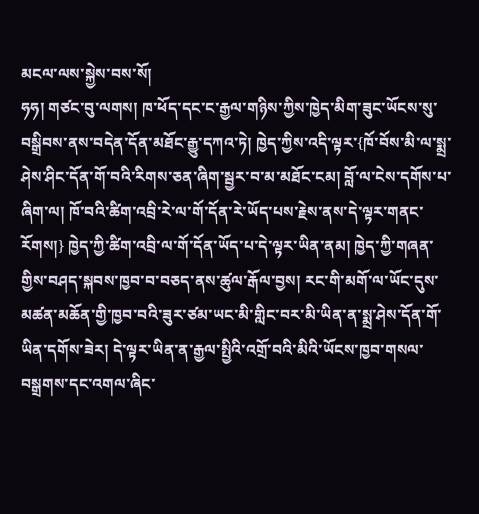མངལ་ལས་སྐྱེས་བས་སོ།
ཧཧ། གཙང་བུ་ལགས། ཁ་ཕོད་དང་ང་རྒྱལ་གཉིས་ཀྱིས་ཁྱེད་མིག་ཟུང་ཡོངས་སུ་བསྒྲིབས་ནས་བདེན་དོན་མཐོང་རྒྱུ་དཀའ་ཏེ། ཁྱེད་ཀྱིས་འདི་ལྟར་{ཁོ་བོས་མི་ལ་སྨྲ་ཤེས་ཤིང་དོན་གོ་བའི་རིགས་ཅན་ཞིག་སྦྱར་བ་མ་མཐོང་ངམ། བློ་ལ་ངེས་དགོས་པ་ཞིག་ལ། ཁོ་བའི་ཚིག་འབྲི་རེ་ལ་གོ་དོན་རེ་ཡོད་པས་རྗེས་ནས་དེ་ལྟར་གནང་རོགས།} ཁྱེད་ཀྱི་ཚིག་འབྲི་ལ་གོ་དོན་ཡོད་པ་དེ་ལྟར་ཡིན་ནམ། ཁྱེད་ཀྱི་གཞན་གྱིས་བཤད་སྐབས་ཁྱབ་བ་བཅད་ནས་ཚུལ་རྒོལ་བྱས། རང་གི་མགོ་ལ་ཡོང་དུས་མཚན་མཆོན་གྱི་ཁྱབ་བའི་ཟུར་ཙམ་ཡང་མི་གླིང་བར་མི་ཡིན་ན་སྨྲ་ཤེས་དོན་གོ་ཡིན་དགོས་ཟེར། དེ་ལྟར་ཡིན་ན་རྒྱལ་སྤྱིའི་འགྲོ་བའི་མིའི་ཡོངས་ཁྱབ་གསལ་བསྒྲགས་དང་འགལ་ཞིང་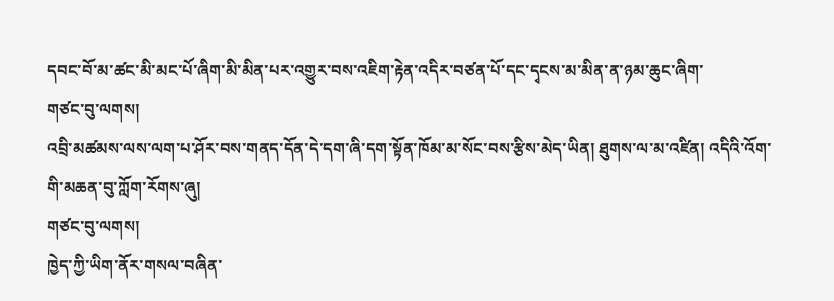དབང་བོ་མ་ཚང་མི་མང་པོ་ཞིག་མི་མིན་པར་འགྱུར་བས་འཇིག་རྟེན་འདིར་བཙན་པོ་དང་དྭངས་མ་མིན་ན་ཉམ་ཆུང་ཞིག་
གཙང་བུ་ལགས།
འབྲི་མཚམས་ལས་ལག་པ་ཤོར་བས་གནད་དོན་དེ་དག་ཞི་དག་སྟོན་ཁོམ་མ་སོང་བས་རྩིས་མེད་ཡིན། ཐུགས་ལ་མ་འཛིན། འདིའི་འོག་གི་མཆན་བུ་ཀློག་རོགས་ཞུ།
གཙང་བུ་ལགས།
ཁྱེད་ཀྱི་ཡིག་ནོར་གསལ་བཞིན་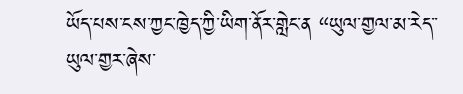ཡོད་པས་ངས་ཀྱང་ཁྱེད་ཀྱི་ཡིག་ནོར་གླེང་ན “ཡུལ་གྱལ་མ་རེད་་ཡུལ་གྱར་ཞེས་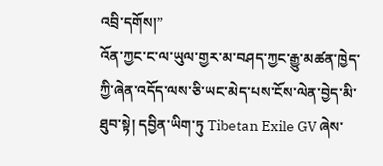འབྲི་དགོས།”
འོན་ཀྱང་ང་ལ་ཡུལ་གྱར་མ་བཤད་ཀྱང་རྒྱུ་མཚན་ཁྱེད་ཀྱི་ཞེན་འདོད་ལས་ཅི་ཡང་མེད་པས་ངོས་ལེན་བྱེད་མི་ཐུབ་སྟེ། དབྱིན་ཡིག་ཏུ Tibetan Exile GV ཞེས་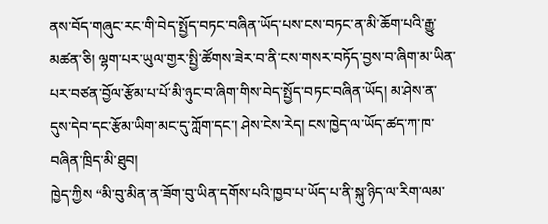ནས་བོད་གཞུང་རང་གི་བེད་སྤྱོད་བཏང་བཞིན་ཡོད་པས་ངས་བཏང་ན་མི་ཆོག་པའི་རྒྱུ་མཚན་ཅི། ལྷག་པར་ཡུལ་གྱར་སྤྱི་ཚོགས་ཟེར་བ་ནི་ངས་གསར་བཏོད་བྱས་བ་ཞིག་མ་ཡིན་པར་བཙན་བྱོལ་རྩོམ་པ་པོ་མི་ཉུང་བ་ཞིག་གིས་བེད་སྤྱོད་བཏང་བཞིན་ཡོད། མ་ཤེས་ན་དུས་དེབ་དང་རྩོམ་ཡིག་མང་དུ་ཀློག་དང་། ཤེས་ངེས་རེད། ངས་ཁྱེད་ལ་ཡོད་ཚད་ཀ་ཁ་བཞིན་ཁྲིད་མི་ཐུབ།
ཁྱེད་ཀྱིས “མི་བུ་མིན་ན་ཟོག་བུ་ཡིན་དགོས་པའི་ཁྱབ་པ་ཡོད་པ་ནི་སྐུ་ཉིད་ལ་རིག་ལམ་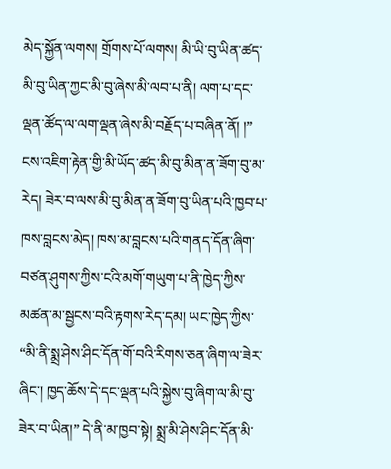མེད་སྐྱོན་ལགས། གྲོགས་པོ་ལགས། མི་ཡི་བུ་ཡིན་ཚད་མི་བུ་ཡིན་ཀྱང་མི་བུ་ཞེས་མི་ལབ་པ་ནི། ལག་པ་དང་ལྡན་ཚོད་ལ་ལག་ལྡན་ཞེས་མི་བརྗོད་པ་བཞིན་ནོ། །” ངས་འཇིག་རྟེན་གྱི་མི་ཡོད་ཚད་མི་བུ་མིན་ན་ཟོག་བུ་མ་རེད། ཟེར་བ་ལས་མི་བུ་མིན་ན་ཟོག་བུ་ཡིན་པའི་ཁྱབ་པ་ཁས་བླངས་མེད། ཁས་མ་བླངས་པའི་གནད་དོན་ཞིག་བཙན་ཤུགས་ཀྱིས་ངའི་མགོ་གཡུག་པ་ནི་ཁྱེད་ཀྱིས་མཚན་མ་སྦྱངས་བའི་རྟགས་རེད་དམ། ཡང་ཁྱེད་ཀྱིས་ “མི་ནི་སྨྲ་ཤེས་ཤིང་དོན་གོ་བའི་རིགས་ཅན་ཞིག་ལ་ཟེར་ཞིང་། ཁྱད་ཆོས་དེ་དང་ལྡན་པའི་སྐྱེས་བུ་ཞིག་ལ་མི་བུ་ཟེར་བ་ཡིན།” དེ་ནི་མ་ཁྱབ་སྟེ། སྨྲ་མི་ཤེས་ཤིང་དོན་མི་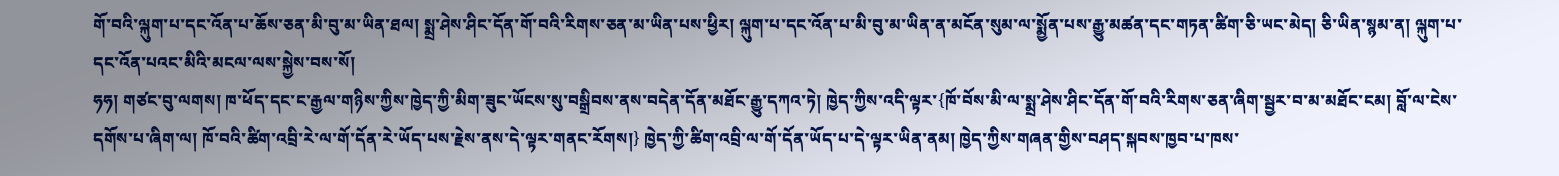གོ་བའི་ལྐུག་པ་དང་འོན་པ་ཆོས་ཅན་མི་བུ་མ་ཡིན་ཐལ། སྨྲ་ཤེས་ཤིང་དོན་གོ་བའི་རིགས་ཅན་མ་ཡིན་པས་ཕྱིར། ལྐུག་པ་དང་འོན་པ་མི་བུ་མ་ཡིན་ན་མངོན་སུམ་ལ་སྨྱོན་པས་རྒྱུ་མཚན་དང་གཏན་ཚིག་ཅི་ཡང་མེད། ཅི་ཡིན་སྙམ་ན། ལྐུག་པ་དང་འོན་པའང་མིའི་མངལ་ལས་སྐྱེས་བས་སོ།
ཧཧ། གཙང་བུ་ལགས། ཁ་ཕོད་དང་ང་རྒྱལ་གཉིས་ཀྱིས་ཁྱེད་ཀྱི་མིག་ཟུང་ཡོངས་སུ་བསྒྲིབས་ནས་བདེན་དོན་མཐོང་རྒྱུ་དཀའ་ཏེ། ཁྱེད་ཀྱིས་འདི་ལྟར་{ཁོ་བོས་མི་ལ་སྨྲ་ཤེས་ཤིང་དོན་གོ་བའི་རིགས་ཅན་ཞིག་སྦྱར་བ་མ་མཐོང་ངམ། བློ་ལ་ངེས་དགོས་པ་ཞིག་ལ། ཁོ་བའི་ཚིག་འབྲི་རེ་ལ་གོ་དོན་རེ་ཡོད་པས་རྗེས་ནས་དེ་ལྟར་གནང་རོགས།} ཁྱེད་ཀྱི་ཚིག་འབྲི་ལ་གོ་དོན་ཡོད་པ་དེ་ལྟར་ཡིན་ནམ། ཁྱེད་ཀྱིས་གཞན་གྱིས་བཤད་སྐབས་ཁྱབ་པ་ཁས་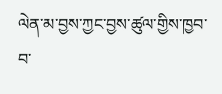ལེན་མ་བྱས་ཀྱང་བྱས་ཚུལ་གྱིས་ཁྱབ་བ་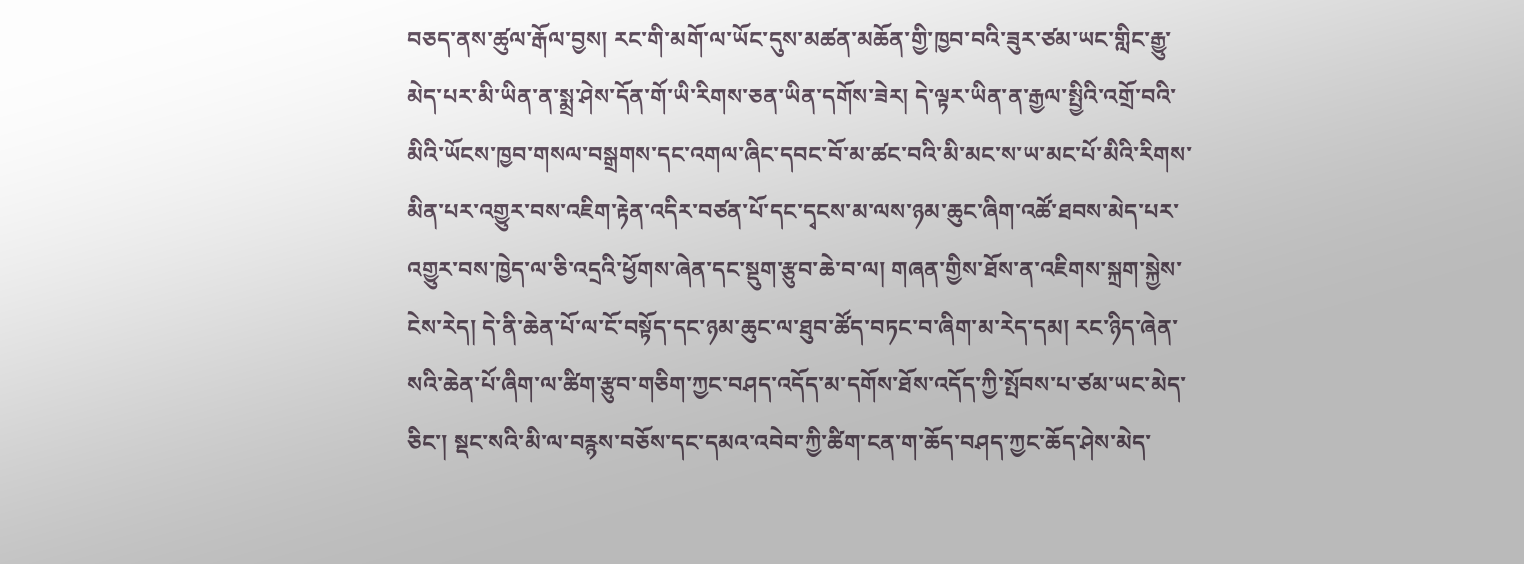བཅད་ནས་ཚུལ་རྒོལ་བྱས། རང་གི་མགོ་ལ་ཡོང་དུས་མཚན་མཆོན་གྱི་ཁྱབ་བའི་ཟུར་ཙམ་ཡང་གླིང་རྒྱུ་མེད་པར་མི་ཡིན་ན་སྨྲ་ཤེས་དོན་གོ་ཡི་རིགས་ཅན་ཡིན་དགོས་ཟེར། དེ་ལྟར་ཡིན་ན་རྒྱལ་སྤྱིའི་འགྲོ་བའི་མིའི་ཡོངས་ཁྱབ་གསལ་བསྒྲགས་དང་འགལ་ཞིང་དབང་བོ་མ་ཚང་བའི་མི་མང་ས་ཡ་མང་པོ་མིའི་རིགས་མིན་པར་འགྱུར་བས་འཇིག་རྟེན་འདིར་བཙན་པོ་དང་དྭངས་མ་ལས་ཉམ་ཆུང་ཞིག་འཚོ་ཐབས་མེད་པར་འགྱུར་བས་ཁྱེད་ལ་ཅི་འདྲའི་ཕྱོགས་ཞེན་དང་སྡུག་རྩུབ་ཆེ་བ་ལ། གཞན་གྱིས་ཐོས་ན་འཇིགས་སྐྲག་སྐྱེས་ངེས་རེད། དེ་ནི་ཆེན་པོ་ལ་ངོ་བསྟོད་དང་ཉམ་ཆུང་ལ་ཐུབ་ཚོད་བཏང་བ་ཞིག་མ་རེད་དམ། རང་ཉིད་ཞེན་སའི་ཆེན་པོ་ཞིག་ལ་ཚིག་རྩུབ་གཅིག་ཀྱང་བཤད་འདོད་མ་དགོས་ཐོས་འདོད་ཀྱི་སྤོབས་པ་ཙམ་ཡང་མེད་ཅིང་། སྡང་སའི་མི་ལ་བརྙས་བཅོས་དང་དམའ་འབེབ་ཀྱི་ཚིག་ངན་ག་ཆོད་བཤད་ཀྱང་ཆོད་ཤེས་མེད་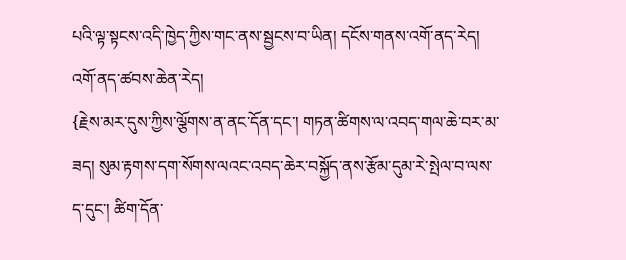པའི་ལྟ་སྟངས་འདི་ཁྱེད་ཀྱིས་གང་ནས་སྦྱངས་བ་ཡིན། དངོས་གནས་འགོ་ནད་རེད། འགོ་ནད་ཚབས་ཆེན་རེད།
{རྗེས་མར་དུས་ཀྱིས་ལྕོགས་ན་ནང་དོན་དང་། གཏན་ཚིགས་ལ་འབད་གལ་ཆེ་བར་མ་ཟད། སུམ་རྟགས་དག་སོགས་ལའང་འབད་ཆེར་བསྐྱོད་ནས་རྩོམ་དུམ་རེ་སྤེལ་བ་ལས་ད་དུང་། ཚིག་དོན་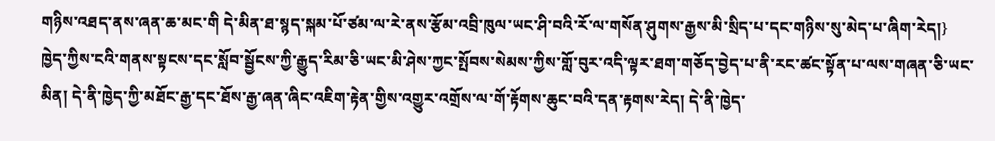གཉིས་འཐད་ནས་ཞན་ཆ་མང་གི དེ་མིན་ཐ་སྙད་སྐམ་པོ་ཙམ་ལ་རེ་ནས་རྩོམ་འབྲི་ཁུལ་ཡང་ཤི་བའི་རོ་ལ་གསོན་ཤུགས་རྒྱས་མི་སྲིད་པ་དང་གཉིས་སུ་མེད་པ་ཞིག་རེད།} ཁྱེད་ཀྱིས་ངའི་གནས་སྟངས་དང་སློབ་སྦྱོངས་ཀྱི་རྒྱུད་རིམ་ཅི་ཡང་མི་ཤེས་ཀྱང་སྤོབས་སེམས་ཀྱིས་གློ་བུར་འདི་ལྟར་ཐག་གཅོད་བྱེད་པ་ནི་རང་ཚང་སྟོན་པ་ལས་གཞན་ཅི་ཡང་མིན། དེ་ནི་ཁྱེད་ཀྱི་མཐོང་རྒྱ་དང་ཐོས་རྒྱ་ཞན་ཞིང་འཇིག་རྟེན་གྱིས་འགྱུར་འགྲོས་ལ་གོ་རྟོགས་ཆུང་བའི་དན་རྟགས་རེད། དེ་ནི་ཁྱེད་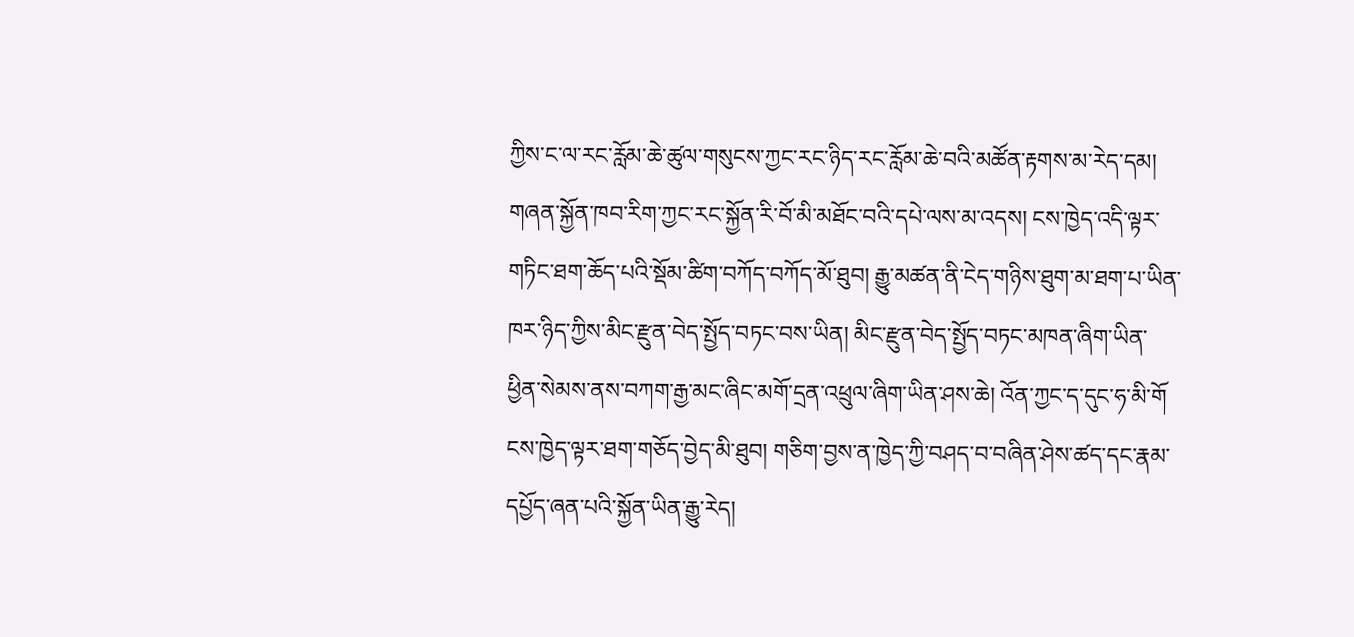ཀྱིས་ང་ལ་རང་རློམ་ཆེ་ཚུལ་གསུངས་ཀྱང་རང་ཉིད་རང་རློམ་ཆེ་བའི་མཚོན་རྟགས་མ་རེད་དམ། གཞན་སྐྱོན་ཁབ་རིག་ཀྱང་རང་སྐྱོན་རི་བོ་མི་མཐོང་བའི་དཔེ་ལས་མ་འདས། ངས་ཁྱེད་འདི་ལྟར་གཏིང་ཐག་ཆོད་པའི་སྡོམ་ཚིག་བཀོད་བཀོད་མོ་ཐུབ། རྒྱུ་མཚན་ནི་ངེད་གཉིས་ཐུག་མ་ཐག་པ་ཡིན་ཁར་ཉིད་ཀྱིས་མིང་རྫུན་བེད་སྤྱོད་བཏང་བས་ཡིན། མིང་རྫུན་བེད་སྤྱོད་བཏང་མཁན་ཞིག་ཡིན་ཕྱིན་སེམས་ནས་བཀག་རྒྱ་མང་ཞིང་མགོ་དྲན་འཕྲུལ་ཞིག་ཡིན་ཤས་ཆེ། འོན་ཀྱང་ད་དུང་ཧ་མི་གོ ངས་ཁྱེད་ལྟར་ཐག་གཅོད་བྱེད་མི་ཐུབ། གཅིག་བྱས་ན་ཁྱེད་ཀྱི་བཤད་བ་བཞིན་ཤེས་ཚད་དང་རྣམ་དཔྱོད་ཞན་པའི་སྐྱོན་ཡིན་རྒྱུ་རེད།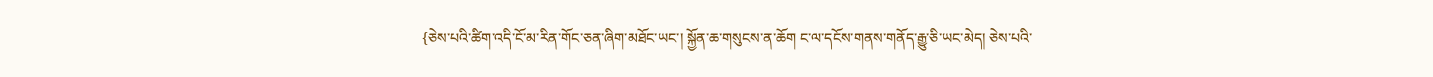{ཅེས་པའི་ཚིག་འདི་ངོ་མ་རིན་གོང་ཅན་ཞིག་མཐོང་ཡང་། སྐྱོན་ཆ་གསུངས་ན་ཆོག ང་ལ་དངོས་གནས་གནོད་རྒྱུ་ཅི་ཡང་མེད། ཅེས་པའི་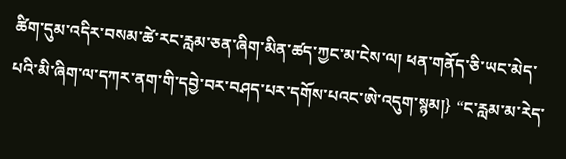ཚིག་དུམ་འདིར་བསམ་ཚེ་རང་རླམ་ཅན་ཞིག་མིན་ཚད་ཀྱང་མ་ངེས་ལ། ཕན་གནོད་ཅི་ཡང་མེད་པའི་མི་ཞིག་ལ་དཀར་ནག་གི་དབྱེ་བར་བཤད་པར་དགོས་པའང་ཨེ་འདུག་སྙམ།} “ང་རླམ་མ་རེད་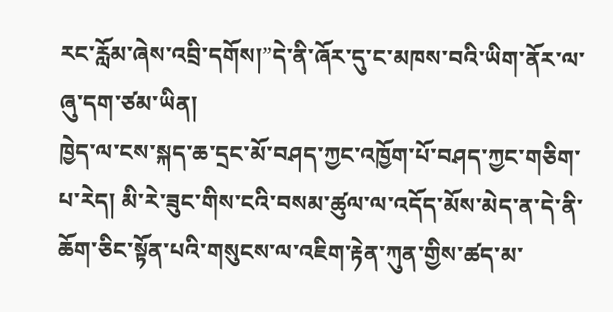རང་རློམ་ཞེས་འབྲི་དགོས།”དེ་ནི་ཞོར་དུ་ང་མཁས་བའི་ཡིག་ནོར་ལ་ཞུ་དག་ཙམ་ཡིན།
ཁྱེད་ལ་ངས་སྐད་ཆ་དྲང་མོ་བཤད་ཀྱང་འཁྱོག་པོ་བཤད་ཀྱང་གཅིག་པ་རེད། མི་རེ་ཟུང་གིས་ངའི་བསམ་ཚུལ་ལ་འདོད་མོས་མེད་ན་དེ་ནི་ཆོག་ཅིང་སྟོན་པའི་གསུངས་ལ་འཇིག་རྟེན་ཀུན་གྱིས་ཚད་མ་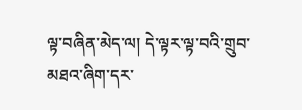ལྟ་བཞིན་མེད་ལ། དེ་ལྟར་ལྟ་བའི་གྲུབ་མཐའ་ཞིག་དར་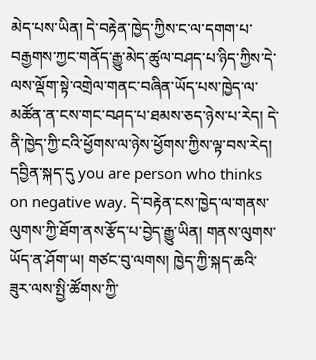མེད་པས་ཡིན། དེ་བརྟེན་ཁྱེད་ཀྱིས་ང་ལ་དགག་པ་བརྒྱགས་ཀྱང་གནོད་རྒྱུ་མེད་ཚུལ་བཤད་པ་ཉིད་ཀྱིས་དེ་ལས་ལྡོག་སྟེ་འགྲེལ་གནང་བཞིན་ཡོད་པས་ཁྱེད་ལ་མཚོན་ན་ངས་གང་བཤད་པ་ཐམས་ཅད་ཉེས་པ་རེད། དེ་ནི་ཁྱེད་ཀྱི་ངའི་ཕྱོགས་ལ་ཉེས་ཕྱོགས་ཀྱིས་ལྟ་བས་རེད། དབྱིན་སྐད་དུ you are person who thinks on negative way. དེ་བརྟེན་ངས་ཁྱེད་ལ་གནས་ལུགས་ཀྱི་ཐོག་ནས་རྩོད་པ་བྱེད་རྒྱུ་ཡིན། གནས་ལུགས་ཡོད་ན་ཤོག་ཡ། གཙང་བུ་ལགས། ཁྱེད་ཀྱི་སྐད་ཆའི་ཟུར་ལས་སྤྱི་ཚོགས་ཀྱི་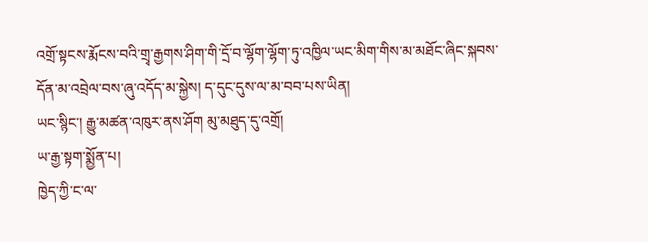འགྲོ་སྟངས་རྨོངས་བའི་གྲྭ་རྒྱགས་ཤིག་གི་དྲོ་བ་ལྷོག་ལྷོག་ཏུ་འཁྱིལ་ཡང་མིག་གིས་མ་མཐོང་ཞིང་སྐབས་དོན་མ་འབྲེལ་བས་ཞུ་འདོད་མ་སྐྱེས། ད་དུང་དུས་ལ་མ་བབ་པས་ཡིན།
ཡང་སྙིང་། རྒྱུ་མཚན་འཁུར་ནས་ཤོག མུ་མཐུད་དུ་འགྲོ།
ཡ་རྒྱ་སྟག་སྨྱོན་པ།
ཁྱེད་ཀྱི་ང་ལ་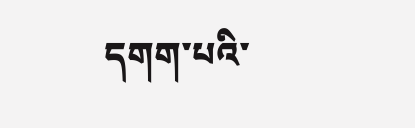དགག་པའི་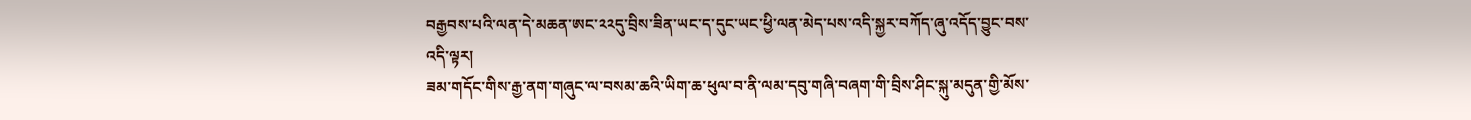བརྒྱབས་པའི་ལན་དེ་མཆན་ཨང་༢༢དུ་བྲིས་ཟིན་ཡང་ད་དུང་ཡང་ཕྱི་ལན་མེད་པས་འདི་སྐྱར་བཀོད་ཞུ་འདོད་བྱུང་བས་འདི་ལྟར།
ཟམ་གདོང་གིས་རྒྱ་ནག་གཞུང་ལ་བསམ་ཆའི་ཡིག་ཆ་ཕུལ་བ་ནི་ལམ་དབུ་གཞི་བཞག་གི་བྲིས་ཤིང་སྐུ་མདུན་གྱི་མོས་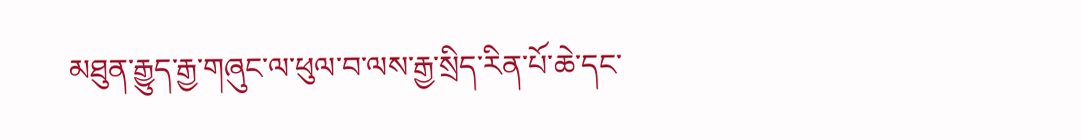མཐུན་རྒྱུད་རྒྱ་གཞུང་ལ་ཕུལ་བ་ལས་རྒྱ་སྲིད་རིན་པོ་ཆེ་དང་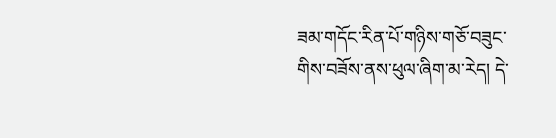ཟམ་གདོང་རིན་པོ་གཉིས་གཅོ་བཟུང་གིས་བཟོས་ནས་ཕུལ་ཞིག་མ་རེད། དེ་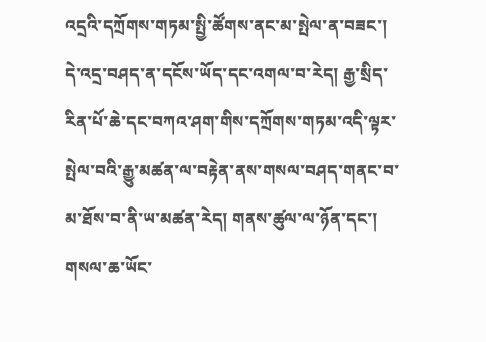འདྲའི་དཀྲོགས་གཏམ་སྤྱི་ཚོགས་ནང་མ་སྤེལ་ན་བཟང་། དེ་འདྲ་བཤད་ན་དངོས་ཡོད་དང་འགལ་བ་རེད། རྒྱ་སྲིད་རིན་པོ་ཆེ་དང་བཀའ་ཤག་གིས་དཀྲོགས་གཏམ་འདི་ལྟར་སྤེལ་བའི་རྒྱུ་མཚན་ལ་བརྟེན་ནས་གསལ་བཤད་གནང་བ་མ་ཐོས་བ་ནི་ཡ་མཚན་རེད། གནས་ཚུལ་ལ་ཉོན་དང་། གསལ་ཆ་ཡོང་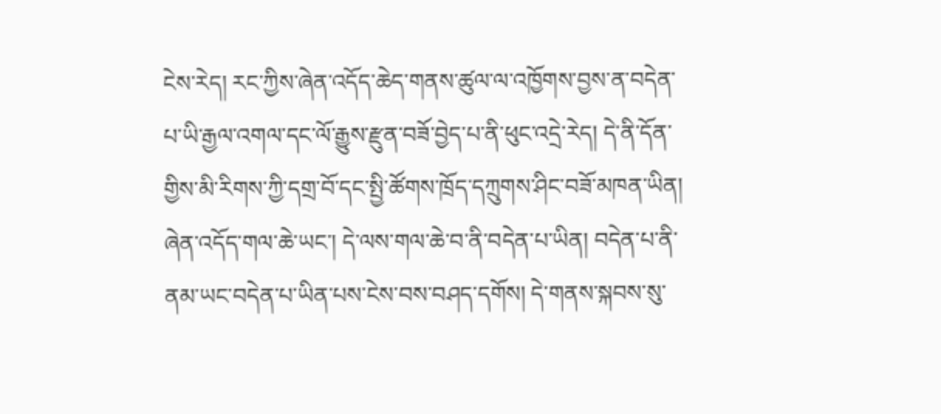ངེས་རེད། རང་ཀྱིས་ཞེན་འདོད་ཆེད་གནས་ཚུལ་ལ་འཁྱོགས་བྱས་ན་བདེན་པ་ཡི་རྒྱལ་འགལ་དང་ལོ་རྒྱུས་རྫུན་བཟོ་བྱེད་པ་ནི་ཕུང་འདྲེ་རེད། དེ་ནི་དོན་གྱིས་མི་རིགས་ཀྱི་དགྲ་བོ་དང་སྤྱི་ཚོགས་ཁྲོད་དཀྲུགས་ཤིང་བཟོ་མཁན་ཡིན། ཞེན་འདོད་གལ་ཆེ་ཡང་། དེ་ལས་གལ་ཆེ་བ་ནི་བདེན་པ་ཡིན། བདེན་པ་ནི་ནམ་ཡང་བདེན་པ་ཡིན་པས་ངེས་བས་བཤད་དགོས། དེ་གནས་སྐབས་སུ་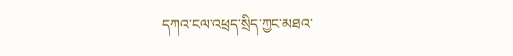དཀའ་ངལ་འཕྲད་སྲིད་ཀྱང་མཐའ་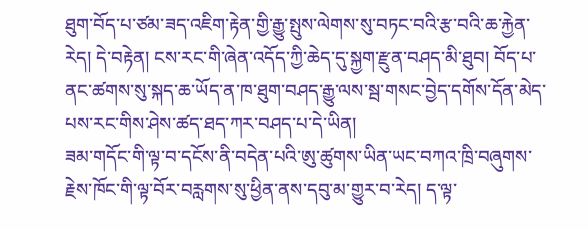ཐུག་བོད་པ་ཙམ་ཟད་འཇིག་རྟེན་གྱི་རྒྱུ་སྤུས་ལེགས་སུ་བཏང་བའི་རྩ་བའི་ཆ་རྐྱེན་རེད། དེ་བརྟེན། ངས་རང་གི་ཞེན་འདོད་ཀྱི་ཆེད་དུ་སྐྱག་རྫུན་བཤད་མི་ཐུབ། བོད་པ་ནང་ཚགས་སུ་སྐད་ཆ་ཡོད་ན་ཁ་ཐུག་བཤད་རྒྱུ་ལས་སྦ་གསང་བྱེད་དགོས་དོན་མེད་པས་རང་གིས་ཤེས་ཚད་ཐད་ཀར་བཤད་པ་དེ་ཡིན།
ཟམ་གདོང་གི་ལྟ་བ་དངོས་ནི་བདེན་པའི་ཨུ་ཚུགས་ཡིན་ཡང་བཀའ་ཁྲི་བཞུགས་རྗེས་ཁོང་གི་ལྟ་བོར་བརླགས་སུ་ཕྱིན་ནས་དབུ་མ་གྱུར་བ་རེད། ད་ལྟ་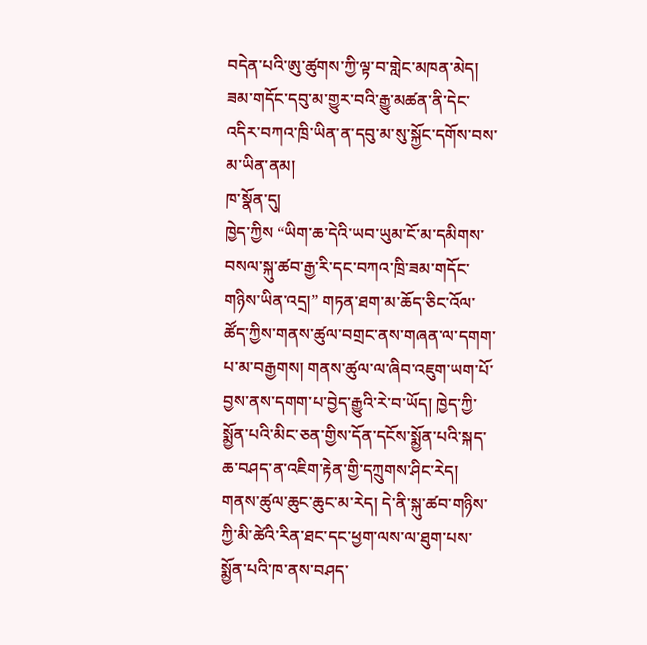བདེན་པའི་ཨུ་ཚུགས་ཀྱི་ལྟ་བ་གླེང་མཁན་མེད། ཟམ་གདོང་དབུ་མ་གྱུར་བའི་རྒྱུ་མཚན་ནི་དེང་འདིར་བཀའ་ཁྲི་ཡིན་ན་དབུ་མ་སུ་སྐྱོང་དགོས་བས་མ་ཡིན་ནམ།
ཁ་སྣོན་དུ།
ཁྱེད་ཀྱིས “ཡིག་ཆ་དེའི་ཡབ་ཡུམ་ངོ་མ་དམིགས་བསལ་སྐུ་ཚབ་རྒྱ་རི་དང་བཀའ་ཁྲི་ཟམ་གདོང་གཉིས་ཡིན་འདྲ།” གཏན་ཐག་མ་ཆོད་ཅིང་འོལ་ཚོད་ཀྱིས་གནས་ཚུལ་བགྲང་ནས་གཞན་ལ་དགག་པ་མ་བརྒྱགས། གནས་ཚུལ་ལ་ཞིབ་འཇུག་ཡག་པོ་བྱས་ནས་དགག་པ་བྱེད་རྒྱུའི་རེ་བ་ཡོད། ཁྱེད་ཀྱི་སྨྱོན་པའི་མིང་ཅན་གྱིས་དོན་དངོས་སྨྱོན་པའི་སྐད་ཆ་བཤད་ན་འཇིག་རྟེན་གྱི་དཀྲུགས་ཤིང་རེད། གནས་ཚུལ་ཆུང་ཆུང་མ་རེད། དེ་ནི་སྐུ་ཚབ་གཉིས་ཀྱི་མི་ཚེའི་རིན་ཐང་དང་ཕྱག་ལས་ལ་ཐུག་པས་སྨྱོན་པའི་ཁ་ནས་བཤད་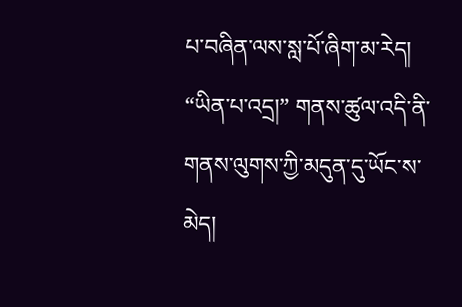པ་བཞིན་ལས་སླ་པོ་ཞིག་མ་རེད། “ཡིན་པ་འདྲ།” གནས་ཚུལ་འདི་ནི་གནས་ལུགས་ཀྱི་མདུན་དུ་ཡོང་ས་མེད།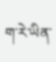ག་རེ་ཡིན་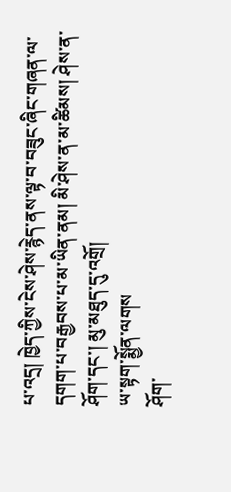པ་འདྲ། ཁྱེད་ཀྱིས་ངེས་ཤེས་རྙེད་ནས་ལྟ་བ་བཟུང་ཞིང་གཞན་ལ་དགག་པ་བརྒྱབས་པ་མ་ཡིན་ནམ། མི་ཤེས་ན་མ་ཚིམས། ཤེས་ན་ཤོག་དང་། མུ་མཐུད་དུ་འགྲོ།
ཡ་སྟག་སྨྱོན་ལགས
ཤོག་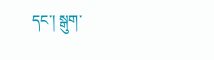དང་། སྒུག་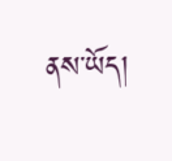ནས་ཡོད།